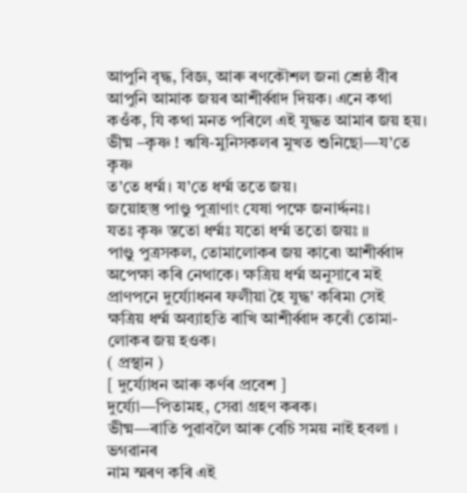আপুনি বৃদ্ধ, বিজ্ঞ, আৰু ৰণকৌশল জনা শ্ৰেষ্ঠ বীৰ
আপুনি আমাক জয়ৰ আশীর্ব্বাদ দিয়ক। এনে কথা
কওঁক, যি কথা মনত পৰিলে এই যুদ্ধত আমাৰ জয় হয়।
ভীষ্ম –কৃষ্ণ ! ঋষি-মুনিসকলৰ মুখত শুনিছো—য’তে কৃষ্ণ
ত’তে ধৰ্ম্ম। য’তে ধৰ্ম্ম ততে জয়।
জয়োহস্তু পাণ্ডু পুত্ৰাণাং যেষা পক্ষে জনাৰ্দ্দনঃ।
যতঃ কৃষ্ণ স্ততো ধৰ্ম্মঃ যতো ধৰ্ম্ম ততো জয়ঃ ॥
পাণ্ডু পুত্ৰসকল, তোমালোকৰ জয় কাৰে৷ আশীৰ্ব্বাদ
অপেক্ষা কৰি নেথাকে। ক্ষত্রিয় ধৰ্ম্ম অনুসাৰে মই
প্রাণপনে দুৰ্য্যোধনৰ ফলীয়া হৈ যুদ্ধ' কৰিম৷ সেই
ক্ষত্রিয় ধর্ম্ম অব্যাহতি ৰাখি আশীৰ্ব্বাদ কৰোঁ তোমা-
লোকৰ জয় হওক।
( প্রস্থান )
[ দুৰ্য্যোধন আৰু কৰ্ণৰ প্ৰবেশ ]
দুৰ্য্যো—পিতামহ, সেৱা গ্ৰহণ কৰক।
ভীষ্ম—ৰাতি পুৱাবলৈ আৰু বেচি সময় নাই হবলা । ভগৱানৰ
নাম স্মৰণ কৰি এই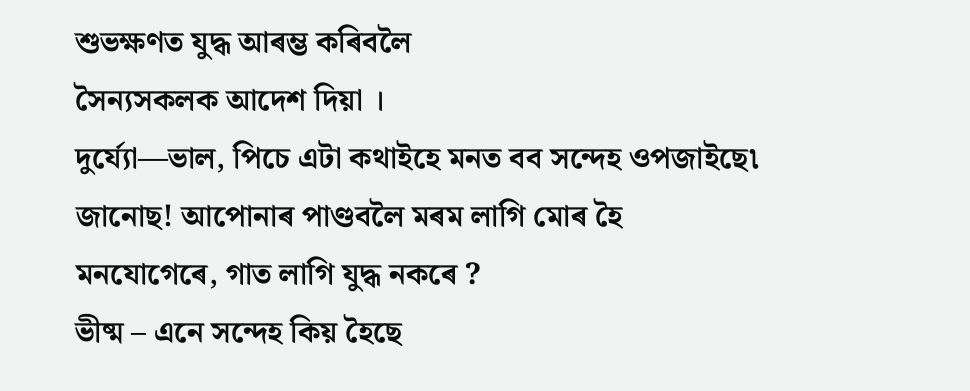শুভক্ষণত যুদ্ধ আৰম্ভ কৰিবলৈ
সৈন্যসকলক আদেশ দিয়া ।
দুৰ্য্যো—ভাল, পিচে এটা কথাইহে মনত বব সন্দেহ ওপজাইছে৷
জানোছ! আপোনাৰ পাণ্ডবলৈ মৰম লাগি মোৰ হৈ
মনযোগেৰে, গাত লাগি যুদ্ধ নকৰে ?
ভীষ্ম – এনে সন্দেহ কিয় হৈছে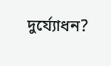দুৰ্য্যোধন?